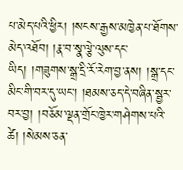པ་མེད་པའི་ཕྱིར། །སངས་རྒྱས་མཁྱེན་པ་ཐོགས་མེད་འཐོབ། །རྣ་བ་སྣ་ལྕེ་ལུས་དང་ཡིད། །གཟུགས་སྒྲ་དྲི་རོ་རེག་བྱ་ནས། །སྒྲ་དང་མིང་གི་བར་དུ་ཡང་། །ཐམས་ཅད་དེ་བཞིན་སྦྱར་བར་བྱ། །བཅོམ་ལྡན་གྲོང་ཁྱེར་གཤེགས་པའི་ཚེ། །སེམས་ཅན་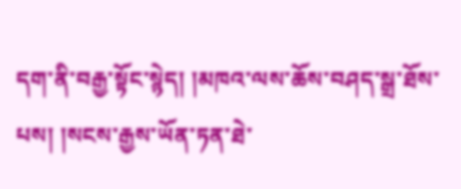དག་ནི་བརྒྱ་སྟོང་སྙེད། །མཁའ་ལས་ཆོས་བཤད་སྒྲ་ཐོས་པས། །སངས་རྒྱས་ཡོན་ཏན་ཐེ་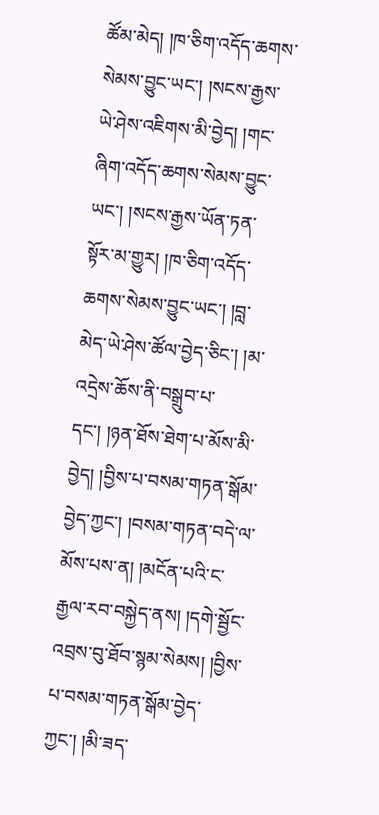ཚོམ་མེད། །ཁ་ཅིག་འདོད་ཆགས་སེམས་བྱུང་ཡང་། །སངས་རྒྱས་ཡེ་ཤེས་འཇིགས་མི་བྱེད། །གང་ཞིག་འདོད་ཆགས་སེམས་བྱུང་ཡང་། །སངས་རྒྱས་ཡོན་ཏན་སྟོར་མ་གྱུར། །ཁ་ཅིག་འདོད་ཆགས་སེམས་བྱུང་ཡང་། །བླ་མེད་ཡེ་ཤེས་ཚོལ་བྱེད་ཅིང་། །མ་འདྲེས་ཆོས་ནི་བསྒྲུབ་པ་དང་། །ཉན་ཐོས་ཐེག་པ་མོས་མི་བྱེད། །བྱིས་པ་བསམ་གཏན་སྒོམ་བྱེད་ཀྱང་། །བསམ་གཏན་བདེ་ལ་མོས་པས་ན། །མངོན་པའི་ང་རྒྱལ་རབ་བསྐྱེད་ནས། །དགེ་སྦྱོང་འབྲས་བུ་ཐོབ་སྙམ་སེམས། །བྱིས་པ་བསམ་གཏན་སྒོམ་བྱེད་ཀྱང་། །མི་ཟད་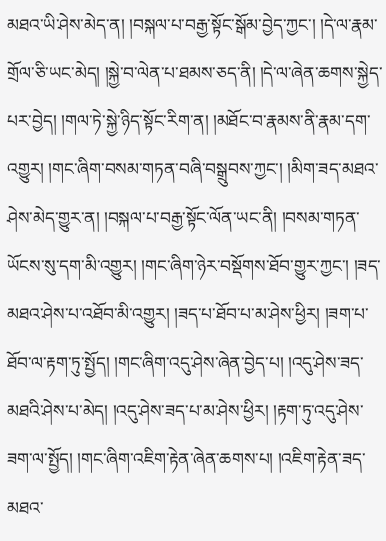མཐའ་ཡི་ཤེས་མེད་ན། །བསྐལ་པ་བརྒྱ་སྟོང་སྒོམ་བྱེད་ཀྱང་། །དེ་ལ་རྣམ་གྲོལ་ཅི་ཡང་མེད། །སྐྱེ་བ་ལེན་པ་ཐམས་ཅད་ནི། །དེ་ལ་ཞེན་ཆགས་སྐྱེད་པར་བྱེད། །གལ་ཏེ་སྐྱེ་ཉིད་སྟོང་རིག་ན། །མཐོང་བ་རྣམས་ནི་རྣམ་དག་འགྱུར། །གང་ཞིག་བསམ་གཏན་བཞི་བསྒྲུབས་ཀྱང་། །མིག་ཟད་མཐའ་ཤེས་མེད་གྱུར་ན། །བསྐལ་པ་བརྒྱ་སྟོང་ལོན་ཡང་ནི། །བསམ་གཏན་ཡོངས་སུ་དག་མི་འགྱུར། །གང་ཞིག་ཉེར་བསྡོགས་ཐོབ་གྱུར་ཀྱང་། །ཟད་མཐའ་ཤེས་པ་འཐོབ་མི་འགྱུར། །ཟད་པ་ཐོབ་པ་མ་ཤེས་ཕྱིར། །ཟག་པ་ཐོབ་ལ་རྟག་ཏུ་སྤྱོད། །གང་ཞིག་འདུ་ཤེས་ཞེན་བྱེད་པ། །འདུ་ཤེས་ཟད་མཐའི་ཤེས་པ་མེད། །འདུ་ཤེས་ཟད་པ་མ་ཤེས་ཕྱིར། །རྟག་ཏུ་འདུ་ཤེས་ཟག་ལ་སྤྱོད། །གང་ཞིག་འཇིག་རྟེན་ཞེན་ཆགས་པ། །འཇིག་རྟེན་ཟད་མཐའ་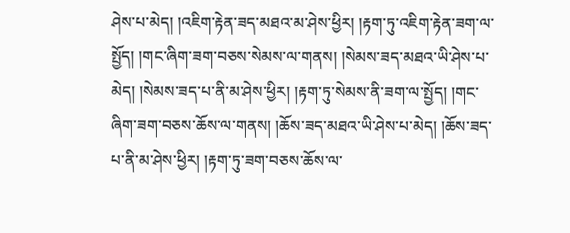ཤེས་པ་མེད། །འཇིག་རྟེན་ཟད་མཐའ་མ་ཤེས་ཕྱིར། །རྟག་ཏུ་འཇིག་རྟེན་ཟག་ལ་སྤྱོད། །གང་ཞིག་ཟག་བཅས་སེམས་ལ་གནས། །སེམས་ཟད་མཐའ་ཡི་ཤེས་པ་མེད། །སེམས་ཟད་པ་ནི་མ་ཤེས་ཕྱིར། །རྟག་ཏུ་སེམས་ནི་ཟག་ལ་སྤྱོད། །གང་ཞིག་ཟག་བཅས་ཆོས་ལ་གནས། །ཆོས་ཟད་མཐའ་ཡི་ཤེས་པ་མེད། །ཆོས་ཟད་པ་ནི་མ་ཤེས་ཕྱིར། །རྟག་ཏུ་ཟག་བཅས་ཆོས་ལ་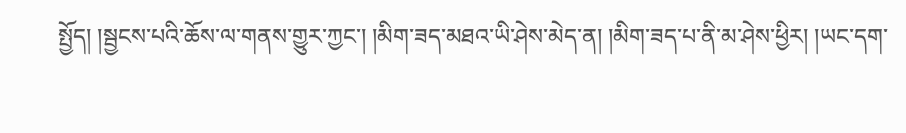སྤྱོད། །སྦྱངས་པའི་ཆོས་ལ་གནས་གྱུར་ཀྱང་། །མིག་ཟད་མཐའ་ཡི་ཤེས་མེད་ན། །མིག་ཟད་པ་ནི་མ་ཤེས་ཕྱིར། །ཡང་དག་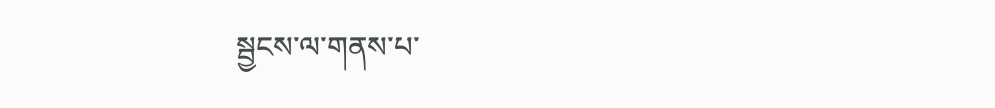སྦྱངས་ལ་གནས་པ་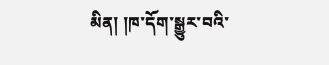མིན། །ཁ་དོག་སྒྱུར་བའི་